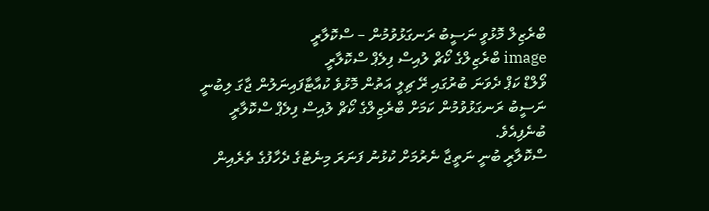ބްރެޒިލް މޮޅުވީ ނަސީބު ރަނގަޅުވުމުން – ސްކޮލާރީ
image ބްރެޒިލްގެ ކޯޗް ލުއިސް ފިލެޕް ސްކޮލާރީ
ވޯލްޑް ކަޕް ދެވަނަ ބުރުގައި ރޭ ޗިލީ އަތުން މޮޅުވެ ކުއާޓާފައިނަލުން ޖާގަ ލިބުނީ ނަސީބު ރަނގަޅުވުމުން ކަމަށް ބްރެޒިލްގެ ކޯޗް ލުއިސް ފިލެޕް ސްކޮލާރީ ބުނެފިއެވެ.
ސްކޮލާރީ ބުނީ ނަތީޖާ ނެރުމަށް ކުޅުނު ފަނަރަ މިނެޓުގެ ދެހާފުގެ ތެރެއިން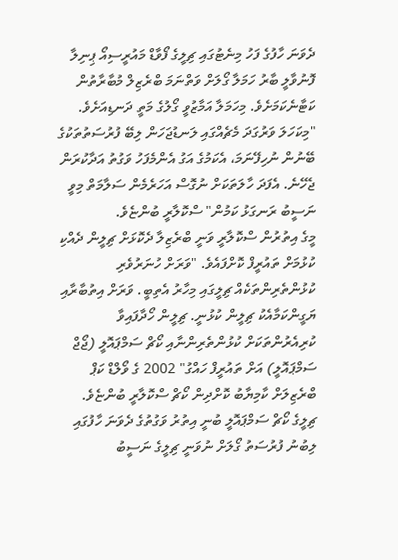ދެވަނަ ހާފުގެ ފަހު މިނެޓުގައި ޗިލީގެ ފޯވާޑް މައުރީސިއޯ ޕިނިލާ ފޮނުވާލީ ބާރު ހަމަލާ ގޯލަށް ވަތްނަމަ ބްރެޒިލް މުބާރާތުން ކަޓާނެކަމަށެވެ. މިހަމަލާ އަމާޒުވީ ގޯލުގެ މަތީ ދަނޑިއަށެވެ.
"މިކަހަލަ ވަރުގަދަ މެޗެއްގައި ލަނޑުޖަހަން ލިބޭ ފުރުސަތުތަކުގެ ބޭނުން ނުހިފޭނަމަ، އެކަމުގެ އަގު އެންމެފަހު ވަގުތު އަދާކުރަން ޖެހޭނެ. އެފަދަ ހާލަތަކަށް ނުގޮސް އަހަރެމެން ސަލާމަތް މިވީ ނަސީބު ރަނގަޅު ކަމުން" ސްކޮލާރީ ބުންޏެވެ.
މީގެ އިތުރުން ސްކޮލާރީ ވަނީ ބްރެޒިލާ ދެކޮޅަށް ޗިލީން ދެއްކި ކުޅުމަށް ތައުރީފް ކޮށްފައެވެ. "ވަރަށް ހުނަރުވެރި ކުޅުންތެރިންތަކެއް ޗިލީގައި މިހާރު އެތިބީ. ވަރަށް އިތުބާރާއި ޔަގީންކަމާއެކު ޗިލީން ކުޅުނީ. ޗިލީން ހޯދާފައިވާ ކުރިއެރުންތަކަށް ކުޅުންތެރިންނާއި ކޯޗް ސަމްޕައޮލީ (ޖޯޖް ސަމްޕައޮލީ) އަށް ތައުރީފް ހައްގު" 2002 ގެ ވޯލްޑް ކަޕް ބްރެޒިލަށް ކާމިޔާބު ކޮށްދިން ކޯޗް ސްކޮލާރީ ބުންޏެވެ.
ޗިލީގެ ކޯޗް ސަމްޕައޮލީ ބުނީ އިތުރު ވަގުތުގެ ދެވަނަ ހާފުގައި ލިބުނު ފުރުސަތު ގޯލަށް ނުވަނީ ޗިލީގެ ނަސީބު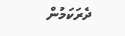ދެރަކަމުން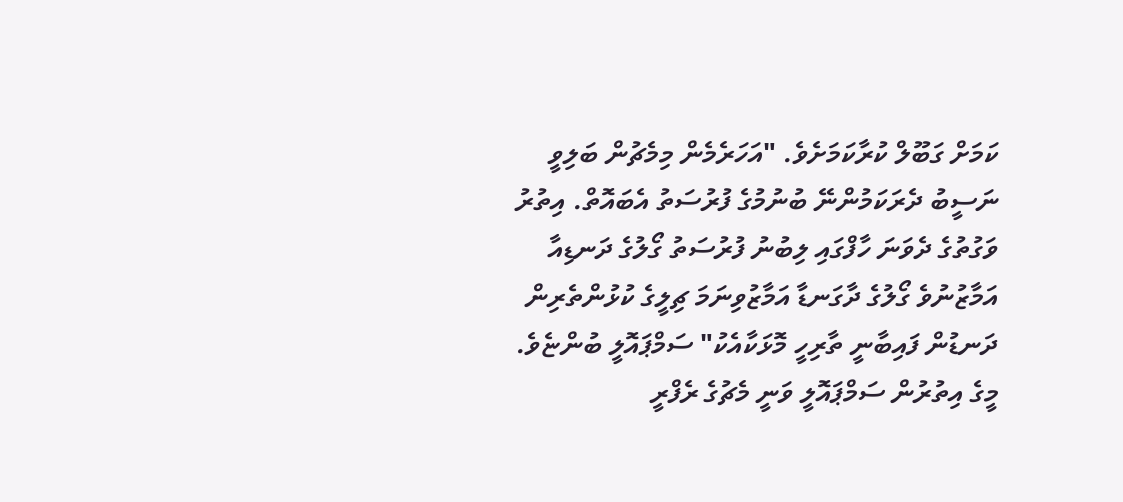ކަމަށް ގަބޫލް ކުރާކަމަށެވެ. "އަހަރެމެން މިމެޗުން ބަލިވީ ނަސީބު ދެރަކަމުންނޭ ބުނުމުގެ ފުރުސަތު އެބައޮތް. އިތުރު ވަގުތުގެ ދެވަނަ ހާފްގައި ލިބުނު ފުރުސަތު ގޯލުގެ ދަނޑިއާ އަމާޒުނުވެ ގޯލުގެ ދާގަނޑާ އަމާޒުވިނަމަ ޗިލީގެ ކުޅުންތެރިން ދަނޑުން ފައިބާނީ ތާރިހީ މޮޅަކާއެކު" ސަމްޕައޮލީ ބުންޏެވެ.
މީގެ އިތުރުން ސަމްޕައޮލީ ވަނީ މެޗުގެ ރެފްރީ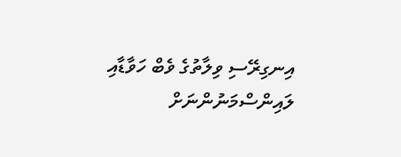އިނގިރޭސި ވިލާތުގެ ވެބް ހަވާޑާއި ލައިންސްމަނުންނަށް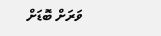ވަރަށް ބޮޑަށް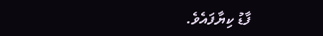ފާޑު ކިޔާފައެވެ.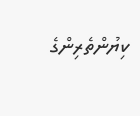ކިޔުންތެރިންގެ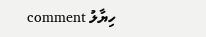ހިޔާލު comment